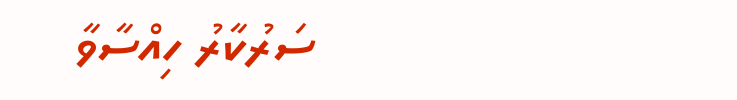ސަރުކާރު ހިއްސާވާ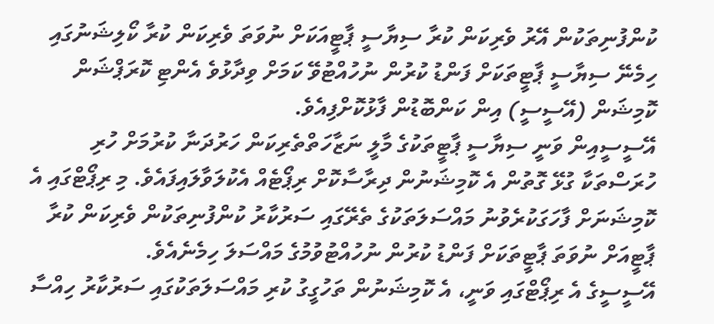ކުންފުނިތަކުން އޭރު ވެރިކަން ކުރާ ސިޔާސީ ޕާޓީއަކަށް ނުވަތަ ވެރިކަން ކުރާ ކޯލިޝަނުގައި ހިމެނޭ ސިޔާސީ ޕާޓީތަކަށް ފަންޑު ކުރުން ނުހުއްޓުވޭ ކަމަށް ވިދާޅުވެ އެންޓި ކޮރަޕްޝަން ކޮމިޝަން (އޭސީސީ) އިން ކަންބޮޑުން ފާޅުކޮށްފިއެވެ.
އޭސީސީއިން ވަނީ ސިޔާސީ ޕާޓީތަކުގެ މާލީ ނަޒާހަތްތެރިކަން ހަރުދަނާ ކުރުމަށް ހުރި ހުރަސްތަކާ ގުޅޭ ގޮތުން އެ ކޮމިޝަނުން ދިރާސާކޮށް ރިޕޯޓެއް އެކުލަވާލައިފައެވެ. މި ރިޕޯޓްގައި އެ ކޮމިޝަނަށް ފާހަގަކުރެވުނު މައްސަލަތަކުގެ ތެރޭގައި ސަރުކާރު ކުންފުނިތަކުން ވެރިކަން ކުރާ ޕާޓީއަށް ނުވަތަ ޕާޓީތަކަށް ފަންޑު ކުރުން ނުހުއްޓުވުމުގެ މައްސަލަ ހިމެނެއެވެ.
އޭސީސީގެ އެ ރިޕޯޓްގައި ވަނީ، އެ ކޮމިޝަނުން ތަހުގީގު ކުރި މައްސަލަތަކުގައި ސަރުކާރު ހިއްސާ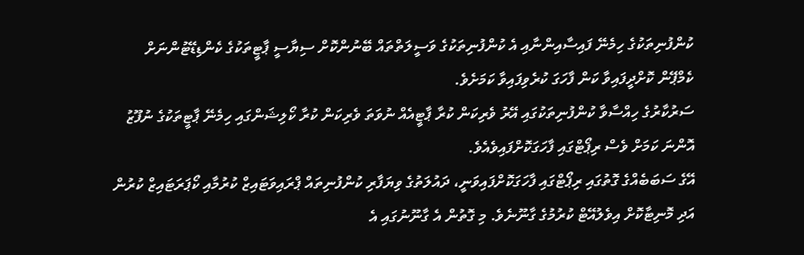ކުންފުނިތަކުގެ ހިމެނޭ ފައިސާއިންނާއި އެ ކުންފުނިތަކުގެ ވަސީލަތްތައް ބޭނުންކޮށް ސިޔާސީ ޕާޓީތަކުގެ ކެންޑިޑޭޓުންނަށް ކެމްޕޭން ކޮށްދީފައިވާ ކަން ފާހަގަ ކުރެވިފައިވާ ކަމަށެވެ.
ސަރުކާރުގެ ހިއްސާވާ ކުންފުނިތަކުގައި އޭރު ވެރިކަން ކުރާ ޕާޓީއެއް ނުވަތަ ވެރިކަން ކުރާ ކޯލިޝަންގައި ހިމެނޭ ޕާޓީތަކުގެ ނުފޫޒު އޮންނަ ކަމަށް ވެސް ރިޕޯޓްގައި ފާހަގަކޮށްފައިވެއެވެ.
އޭގެ ސަބަބެއްގެ ގޮތުގައި ރިޕޯޓްގައި ފާހަގަކޮށްފައިވަނީ، ދައުލަތުގެ ވިޔަފާރި ކުންފުނިތައް ޕްރައިވަޓައިޒް ކުރުމާއި ކޯޕަރަޓައިޒް ކުރުން އަދި މޮނިޓާކޮށް އިވެލުއޭޓް ކުރުމުގެ ގާނޫނެވެ. މި ގޮތުން އެ ގާނޫނުގައި އެ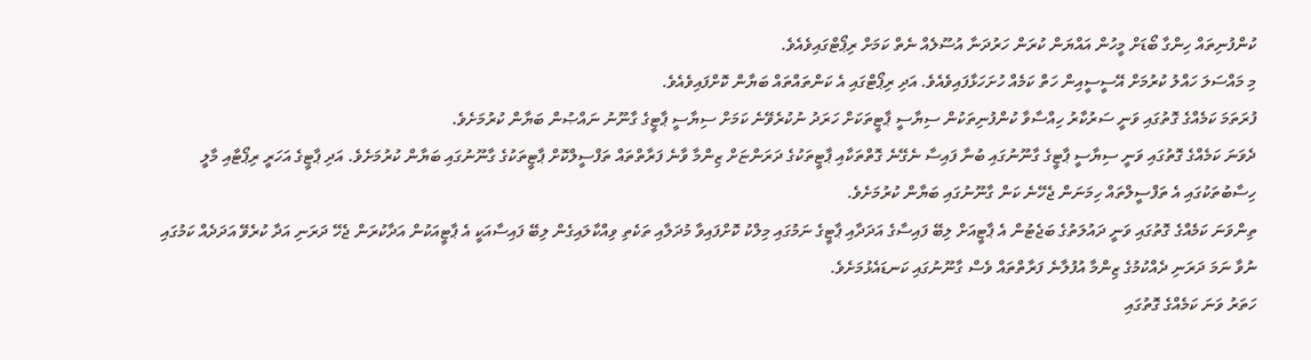ކުންފުނިތައް ހިންގާ ބޯޑަށް މީހުން އައްޔަން ކުރަން ހަރުދަނާ އުސޫލެއް ނެތް ކަމަށް ރިޕޯޓްގައިވެއެވެ.
މި މައްސަލަ ހައްލު ކުރުމަށް އޭސީސީއިން ހަތް ކަމެއް ހުށަހަޅާފައިވެއެވެ. އަދި ރިޕޯޓްގައި އެ ކަންތައްތައް ބަޔާން ކޮށްފައިވެއެވެ.
ފުރަތަމަ ކަމެއްގެ ގޮތުގައި ވަނީ ސަރުކާރު ހިއްސާވާ ކުންފުނިތަކުން ސިޔާސީ ޕާޓީތަކަށް ހަރަދު ނުކުރެވޭނެ ކަމަށް ސިޔާސީ ޕާޓީގެ ގާނޫނު ނައްޞުން ބަޔާން ކުރުމަށެވެ.
ދެވަނަ ކަމެއްގެ ގޮތުގައި ވަނީ ސިޔާސީ ޕާޓީގެ ގާނޫނުގައި ބުނާ ފައިސާ ނެގޭނެ ގޮތްތަކާއި ޕާޓީތަކުގެ ދަރަންޏަށް ޒިންމާ ވާނެ ފަރާތްތައް ތަފްސީލްކޮށް ޕާޓީތަކުގެ ގާނޫނުގައި ބަޔާން ކުރުމަށެވެ. އަދި ޕާޓީގެ އަހަރީ ރިޕޯޓާއި މާލީ ހިސާބުތަކުގައި އެ ތަފްސީލްތައް ހިމަނަން ޖެހޭނެ ކަން ގާނޫނުގައި ބަޔާން ކުރުމަށެވެ.
ތިންވަނަ ކަމެއްގެ ގޮތުގައި ވަނީ ދައުލަތުގެ ބަޖެޓުން އެ ޕާޓީއަށް ލިބޭ ފައިސާގެ އަދަދާއި ޕާޓީގެ ނަމުގައި މިލްކު ކޮށްފައިވާ މުދަލާއި ތަކެތި ވިއްކާލައިގެން ލިބޭ ފައިސާއަކީ އެ ޕާޓީއަކުން އަދާކުރަން ޖެހޭ ދަރަނި އަދާ ކުރެވޭ އަދަދެއް ކަމުގައި ނުވާ ނަމަ ދަރަނި ދެއްކުމުގެ ޒިންމާ އުފުލާނެ ފަރާތްތައް ވެސް ގާނޫނުގައި ކަނޑައެޅުމަށެވެ.
ހަތަރު ވަނަ ކަމެއްގެ ގޮތުގައި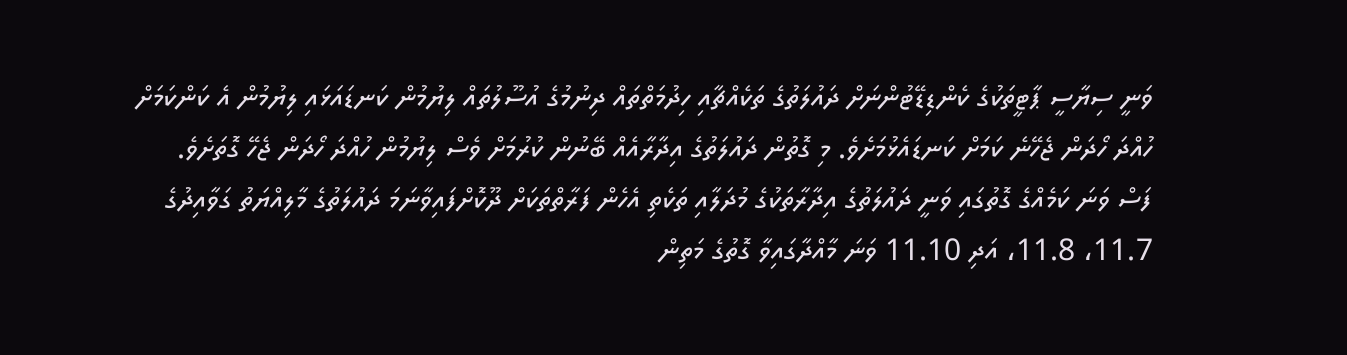ވަނީ ސިޔާސީ ޕާޓީތަކުގެ ކެންޑިޑޭޓުންނަށް ދައުލަތުގެ ތަކެއްޗާއި ހިދުމަތްތައް ދިނުމުގެ އުސޫލުތައް ލިޔުމުން ކަނޑައަޅައި ލިޔުމުން އެ ކަންކަމަށް ހުއްދަ ހޯދަން ޖެހޭނެ ކަމަށް ކަނޑައެޅުމަށެވެ. މި ގޮތުން ދައުލަތުގެ އިދާރާއެއް ބޭނުން ކުރުމަށް ވެސް ލިޔުމުން ހުއްދަ ހޯދަން ޖެހޭ ގޮތަށެވެ.
ފަސް ވަނަ ކަމެއްގެ ގޮތުގައި ވަނީ ދައުލަތުގެ އިދާރާތަކުގެ މުދަލާއި ތަކެތި އެހެން ފަރާތްތަކަށް ދޫކޮށްފައިވާނަމަ ދައުލަތުގެ މާލިއްޔަތު ގަވާއިދުގެ 11.7، 11.8، އަދި 11.10 ވަނަ މާއްދާގައިވާ ގޮތުގެ މަތިން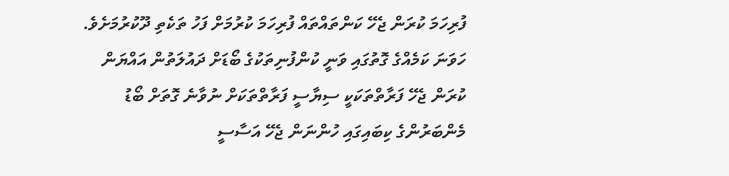ފުރިހަމަ ކުރަން ޖެހޭ ކަންތައްތައް ފުރިހަމަ ކުރުމަށް ފަހު ތަކެތި ދޫކުރުމަށެވެ.
ހަވަނަ ކަމެއްގެ ގޮތުގައި ވަނީ ކުންފުނިތަކުގެ ބޯޑަށް ދައުލަތުން އައްޔަން ކުރަން ޖެހޭ ފަރާތްތަކަކީ ސިޔާސީ ފަރާތްތަކަށް ނުވާނެ ގޮތަށް ބޯޑު މެންބަރުންގެ ކިބައިގައި ހުންނަން ޖެހޭ އަސާސީ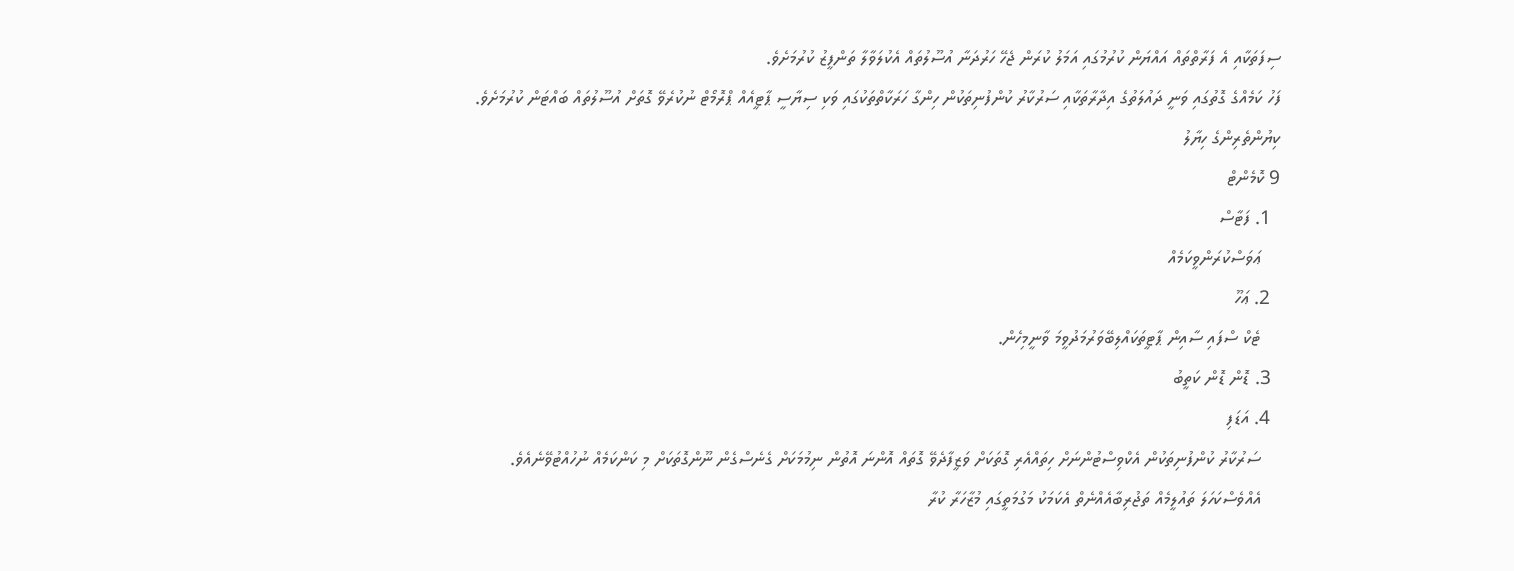ސިފަތަކާއި އެ ފަރާތްތައް އައްޔަން ކުރުމުގައި އަމަލު ކުރަން ޖެހޭ ހަރުދަނާ އުސޫލުތައް އެކުލަވާލާ ތަންފީޒު ކުރުމަށެވެ.
ފަހު ކަމެއްގެ ގޮތުގައި ވަނީ ދައުލަތުގެ އިދާރާތަކާއި ސަރުކާރު ކުންފުނިތަކުން ހިންގާ ހަރަކާތްތަކުގައި ވަކި ސިޔާސީ ޕާޓީއެއް ޕްރޮމޯޓް ނުކުރެވޭ ގޮތަށް އުސޫލުތައް ބައްޓަން ކުރުމަށެވެ.
ކިޔުންތެރިންގެ ހިޔާލު
9 ކޮމެންޓް
  1. ފަޓާސް
    ޢަވަސްކުރަންވީކަމެއް
  2. ޢަހޫ
    ޓެކް ސްފައި ސާއިން ޕާޓީތަކައްލިބޭވަރުމަދުވީމަ ވާނީމިހެން.
  3. ޑޮން ޑޮން ކަތީބު
  4. އަޑަފި
    ސަރުކާރު ކުންފުނިތަކުން އެކްވިސްޓުންނަށް ހިތައްއެރި ގޮތަކަށް ވަޒީފާދެވޭ ގޮތައް އޮންނަ އޮތުން ނިމުމަކަށް ގެނެސްގެން ނޫންގޮތަކަށް މި ކަންކަމެއް ނުހުއްޓުވޭނެއެވެ.
    އެއްވެސްކަހަލަ ތައުލީމެއް ތަޖުރިބާއެއްނެތް އެކަމަކު މަގުމަތީގައި މުޒާހަރާ ކުރާ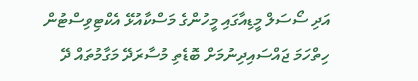އަދި ސޯސަލް މީޑިއާގައި މީހުންގެ މަސްކާއުޅޭ އެކްޓިވިސްޓުން ހިތްހަމަ ޖައްސައިދިނުމަށް ބޮޑެތި މުސާރަދޭ މަގާމުތައް ދޭ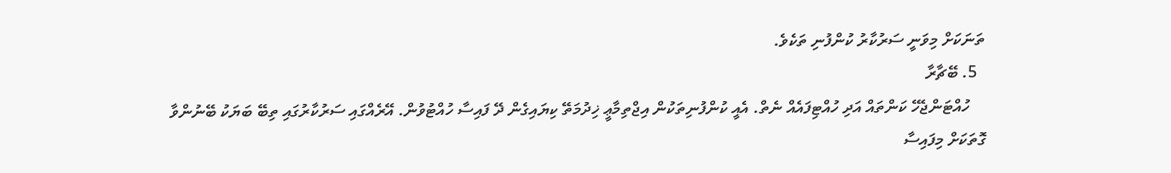ތަނަކަށް މިވަނީ ސަރުކާރު ކުންފުނި ތަކެވެ.
  5. ބޭޗާރާ
    ހުއްޓަންޖެހޭ ކަންތައް އަދި ހުއްޓިފައެއް ނެތް. އެއީ ކުންފުނިތަކުން އިޖްތިމާޢީ ޚިދުމަތޭ ކިޔައިގެން ދޭ ފައިސާ ހުއްޓުވުން. އޭރެއްގައި ސަރުކާރުގައި ތިބޭ ބަޔަކު ބޭނުންވާ ގޮތަކަށް މިފައިސާ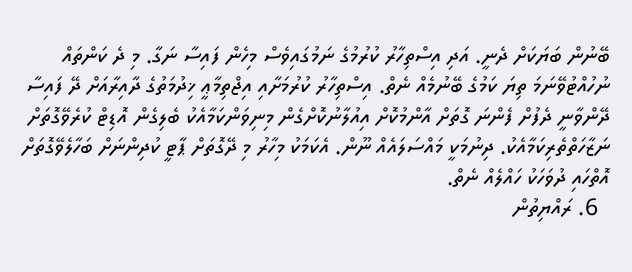ބޭނުން ބަޔަކަށް ދެނީ. އަދި އިސްތިހާރު ކުރުމުގެ ނަމުގައިވެސް މިހެން ފައިސާ ނަގާ. މި ދެ ކަންތައް ނުހުއްޓުވޭނަމަ ތިޔަ ކަމުގެ ބޭނުމެއް ނެތް. އިސްތިހާރު ކުރުމަށާއި އިޖްތިމާޢީ ޚިދުމަތުގެ ދާއިރާއަށް ދޭ ފައިސާ ދޭންވާނީ ދެފުށް ފެންނަ ގޮތަށް އާންމުކޮށް އިއުލާނުކޮށްގެން މިނިވަންކަމާއެކު ބެލިގެން އޮޑިޓް ކުރެވޭގޮތަށް ނަޒާހަތްތެރިކަމާއެކު. ދިނުމަކީ މައްސަލައެއް ނޫން. އެކަމަކު މިހާރު މި ދޭގޮތަށް ޕާޓީ ކުދިންނަށް ބަހާލެވޭގޮތަށް އޮތްހައި ދުވަހަކު ހައްލެއް ނެތް.
  6. ރައްޔިތުން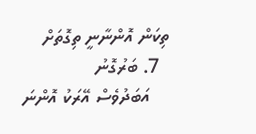ތިކަން އޮންނާނީ ތިގޮތަށް
  7. ބަރުގޮނު
    އަބަދުވެސް އޭރަކު އޮންނަ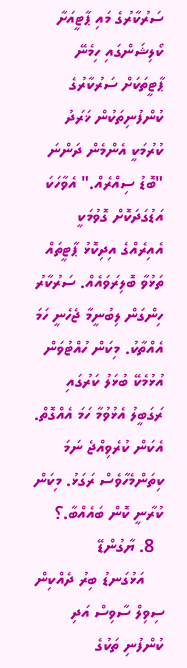ސަރުކާރުގެ މައި ޕާޓީއަށާ ކޯލިޝަންގައި ހިމެނޭ ޕާޓީތަކަށް ސަރުކާރުގެ ކުންފުނިތަކުން ޚަރަދު ކުރުމަކީ އެންމެން ދަންނަ "ބޮޑު ސިއްރެއް." އެވާހަކަ އަޑުގަދަކޮށް ގޮވުމަކީ އެއިރެއްގެ އިދިކޮޅު ޕާޓީތައް ތަޅުވާ ބޮލިރަވައެއް. ސަރުކާރު ހިންގަން ލިބުނީމާ ޖެހެނީ ހަމަ އެއްތާކު. މިކަން ހުއްޓުވަން އުޅުމެކޭ ބުޅަލު ކަރުގައި ރަގަބީލު އެޅުވުމާ ހަމަ އެއްގޮތް. އެކަން ކުރެވިއްޖެ ނަމަ ކިތަންމެހާވެސް ރަގަޅު. މިކަން ކުރާނީ ކޮން ބައެއްބާ.؟
  8. ޔާގުންޑޭ
    އަޅުގަނޑު ބިރު ދެއްކިން ސިވިލް ސާވިސް އަދި ކުންފުނި ތަކުގެ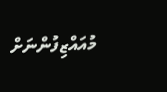މުއައްޒިފުންނަށް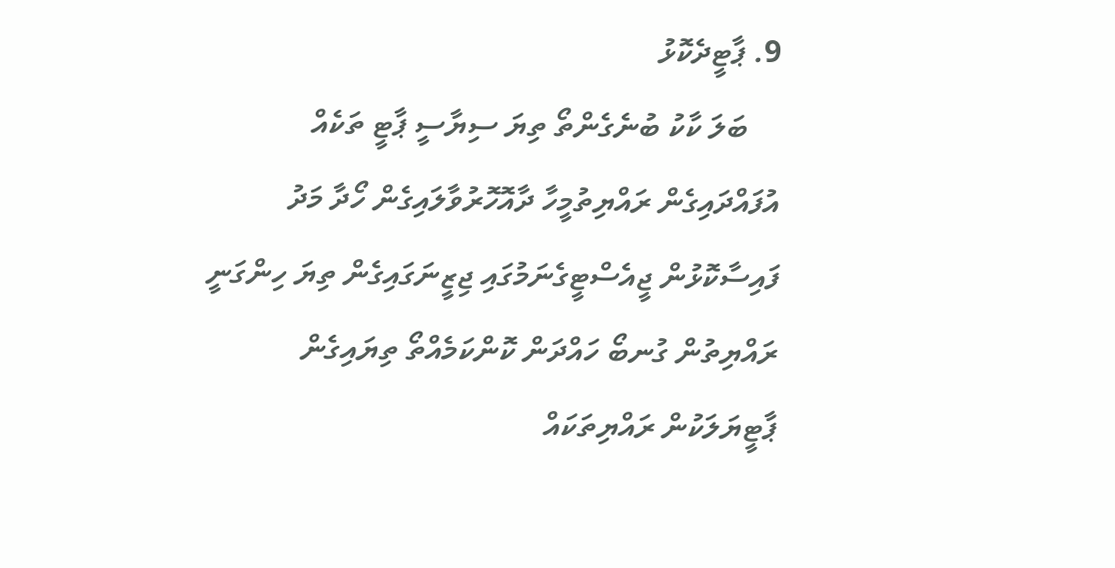9. ޕާޓީދެކޮޅު
    ބަލަ ކާކު ބުނެގެންތޯ ތިޔަ ސިޔާސީ ޕާޓީ ތަކެއް އުފައްދައިގެން ރައްޔިތުމީހާ ދާއޮހޮރުވާލައިގެން ހޯދާ މަދު ފައިސާކޮޅުން ޖީއެސްޓީގެނަމުގައި ޖިޒީނަގައިގެން ތިޔަ ހިންގަނީ ރައްޔިތުން ގުނބޯ ހައްދަން ކޮންކަމެއްތޯ ތިޔައިގެން ޕާޓީޔަލަކުން ރައްޔިތަކައް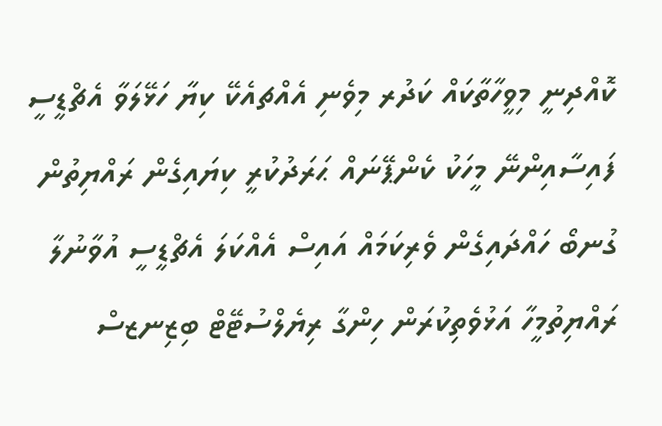ކޮއްދިނީ މިވީހާތާކައް ކަދުރ މިވެނި އެއްޗއެކޭ ކިޔާ ހަޅޭލަވާ އެޗްޑީސީ ފައިސާއިންނޭ މީހަކު ކެންޕޭނައް ޙަރަދުކުރީ ކިޔައިގެން ރައްޔިތުން ގުނބޯ ހައްދައިގެން ވެރިކަމައް އައިސް އެއްކަލަ އެޗްޑީސީ އުވާނުލާ ރައްޔިތުމީހާ އަޅުވެތިކުރަން ހިންގާ ރިޔެލްސުޓޭޓް ބިޒިނޒސް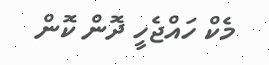މެކް ހައްޖެހީ ދޮން ކޮން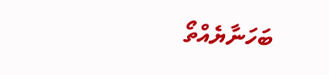ބަހަނާޔެއްތޯ